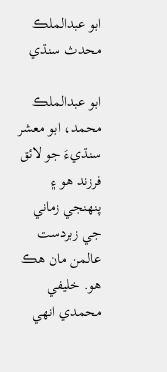ابو عبدالملڪ محدث سنڌي

ابو عبدالملڪ محمد، ابو معشر سنڌيءَ جو لائق فرزند هو ۽ پنهنجي زماني جي زبردست عالمن مان هڪ هو. خليفي محمدي انهي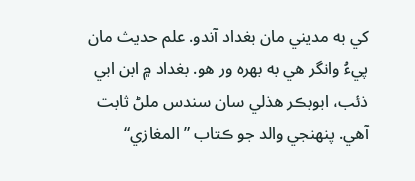کي به مديني مان بغداد آندو. علم حديث مان پيءُ وانگر هي به بهره ور هو. بغداد ۾ ابن ابي ذئب، ابوبڪر هذلي سان سندس ملڻ ثابت آهي. پنهنجي والد جو ڪتاب ”المغازي“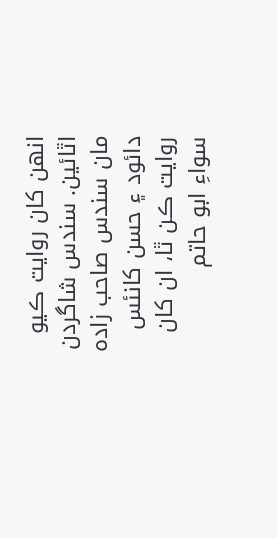انهن کان روايت ڪيو اٿائين. سندس شاگردن مان سندس صاحب زاده دائود ۽ حسن کانئس روايت ڪن ٿا، ان کان سواءِ ابو حاتم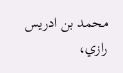محمد بن ادريس رازي،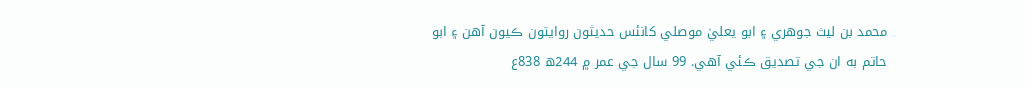محمد بن ليث جوهري ۽ ابو يعليٰ موصلي کانئس حديثون روايتون ڪيون آهن ۽ ابو حاتم به ان جي تصديق ڪئي آهي. 99 سال جي عمر ۾ 244ھ 838ع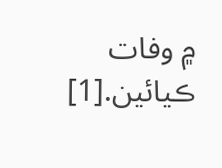۾ وفات ڪيائين.[1]